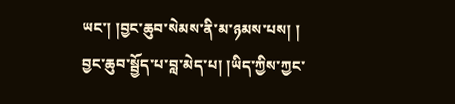ཡང་། །བྱང་ཆུབ་སེམས་ནི་མ་ཉམས་པས། ། བྱང་ཆུབ་སྦྱོད་པ་བླ་མེད་པ། །ཡིད་ཀྱིས་ཀྱང་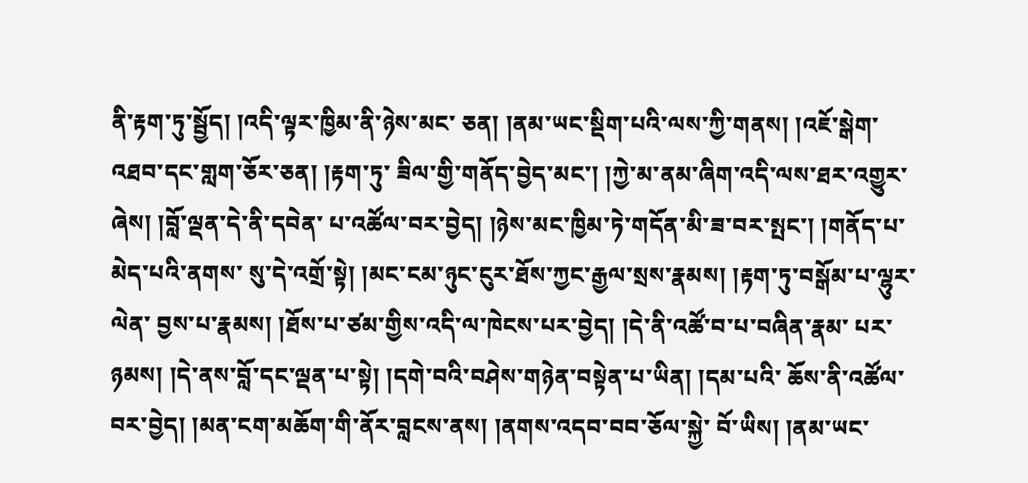ནི་རྟག་ཏུ་སྦྱོད། །འདི་ལྟར་ཁྱིམ་ནི་ཉེས་མང་ ཅན། །ནམ་ཡང་སྡིག་པའི་ལས་ཀྱི་གནས། །འཇོ་སྒེག་འཐབ་དང་གླག་ཅོར་ཅན། །རྟག་ཏུ་ ཟིལ་གྱི་གནོད་བྱེད་མང་། །ཀྱེ་མ་ནམ་ཞིག་འདི་ལས་ཐར་འགྱུར་ཞེས། །བློ་ལྡན་དེ་ནི་དབེན་ པ་འཚོལ་བར་བྱེད། །ཉེས་མང་ཁྱིམ་ཏེ་གདོན་མི་ཟ་བར་སྤང་། །གནོད་པ་མེད་པའི་ནགས་ སུ་དེ་འགྲོ་སྟེ། །མང་ངམ་ཉུང་ངུར་ཐོས་ཀྱང་རྒྱལ་སྲས་རྣམས། །རྟག་ཏུ་བསྒོམ་པ་ལྷུར་ལེན་ བྱས་པ་རྣམས། །ཐོས་པ་ཙམ་གྱིས་འདི་ལ་ཁེངས་པར་བྱེད། །དེ་ནི་འཚོ་བ་པ་བཞིན་རྣམ་ པར་ཉམས། །དེ་ནས་བློ་དང་ལྡན་པ་སྟེ། །དགེ་བའི་བཤེས་གཉེན་བསྟེན་པ་ཡིན། །དམ་པའི་ ཆོས་ནི་འཚོལ་བར་བྱེད། །མན་ངག་མཆོག་གི་ནོར་བླངས་ནས། །ནགས་འདབ་བབ་ཅོལ་སྐྱེ་ བོ་ཡིས། །ནམ་ཡང་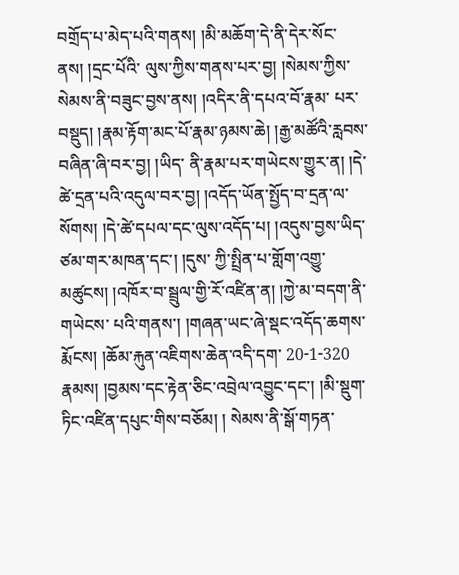བགྲོད་པ་མེད་པའི་གནས། །མི་མཆོག་དེ་ནི་དེར་སོང་ནས། །དྲང་པོའི་ ལུས་ཀྱིས་གནས་པར་བྱ། །སེམས་ཀྱིས་སེམས་ནི་བཟུང་བྱས་ནས། །འདིར་ནི་དཔའ་བོ་རྣམ་ པར་བསྡུད། །རྣམ་རྟོག་མང་པོ་རྣམ་ཉམས་ཆེ། །རྒྱ་མཚོའི་རླབས་བཞིན་ཞི་བར་བྱ། །ཡིད་ ནི་རྣམ་པར་གཡེངས་གྱུར་ན། །དེ་ཚེ་དྲན་པའི་འདུལ་བར་བྱ། །འདོད་ཡོན་སྤྱོད་བ་དྲན་ལ་ སོགས། །དེ་ཚེ་དཔལ་དང་ལུས་འདོད་པ། །འདུས་བྱས་ཡིད་ཙམ་གར་མཁན་དང་། །དུས་ ཀྱི་སྤྲིན་པ་གློག་འགྱུ་མཚུངས། །འཁོར་བ་སྦྲུལ་གྱི་རོ་འཛིན་ན། །ཀྱེ་མ་བདག་ནི་གཡེངས་ པའི་གནས་། །གཞན་ཡང་ཞེ་སྡང་འདོད་ཆགས་རྨོངས། །ཆོམ་རྐུན་འཇིགས་ཆེན་འདི་དག་ 20-1-320 རྣམས། །བྱམས་དང་རྟེན་ཅིང་འབྲེལ་འབྱུང་དང་། །མི་སྡུག་ཏིང་འཛིན་དཔུང་གིས་བཅོམ། ། སེམས་ནི་སྒོ་གཏན་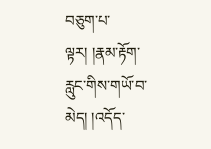བཅུག་པ་ལྟར། །རྣམ་རྟོག་རླུང་གིས་གཡོ་བ་མེད། །འདོད་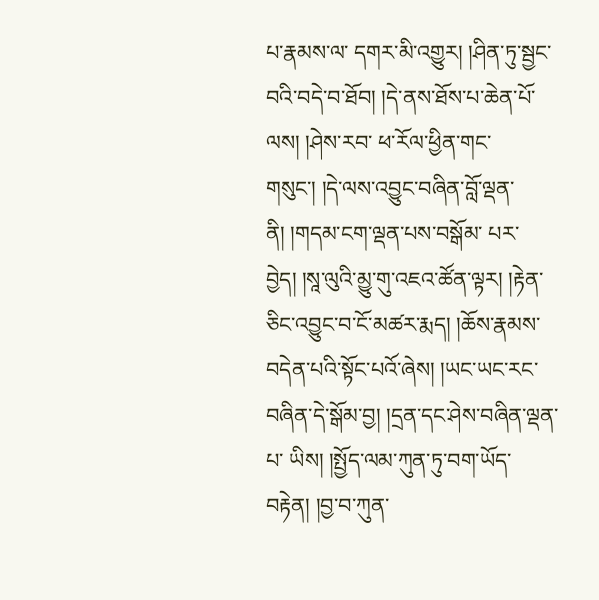པ་རྣམས་ལ་ དགར་མི་འགྱུར། །ཤིན་ཏུ་སྦྱང་བའི་བདེ་བ་ཐོབ། །དེ་ནས་ཐོས་པ་ཆེན་པོ་ལས། །ཤེས་རབ་ ཕ་རོལ་ཕྱིན་གང་གསུང་། །དེ་ལས་འབྱུང་བཞིན་བློ་ལྡན་ནི། །གདམ་ངག་ལྡན་པས་བསྒོམ་ པར་བྱེད། །སཱ་ལུའི་མྱུ་གུ་འཇའ་ཚོན་ལྟར། །རྟེན་ཅིང་འབྱུང་བ་ངོ་མཚར་རྨད། །ཆོས་རྣམས་ བདེན་པའི་སྟོང་པའོ་ཞེས། །ཡང་ཡང་རང་བཞིན་དེ་སྒོམ་བྱ། །དྲན་དང་ཤེས་བཞིན་ལྡན་པ་ ཡིས། །སྤྱོད་ལམ་ཀུན་ཏུ་བག་ཡོད་བརྟེན། །བྱ་བ་ཀུན་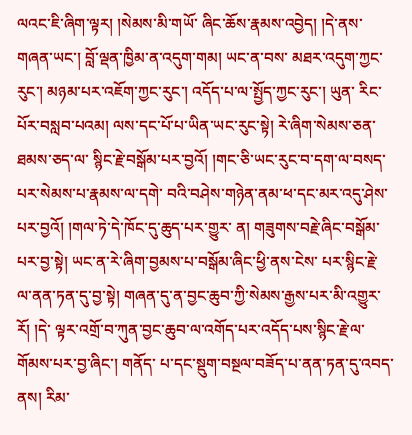ལའང་ཇི་ཞིག་ལྟར། །སེམས་མི་གཡོ་ ཞིང་ཆོས་རྣམས་འབྱེད། །དེ་ནས་གཞན་ཡང་། བློ་ལྡན་ཁྱིམ་ན་འདུག་གམ། ཡང་ན་བས་ མཐར་འདུག་ཀྱང་རུང་། མཉམ་པར་འཇོག་ཀྱང་རུང་། འདོད་པ་ལ་སྤྱོད་ཀྱང་རུང་། ཡུན་ རིང་པོར་བསླབ་པའམ། ལས་དང་པོ་པ་ཡིན་ཡང་རུང་སྟེ། རེ་ཞིག་སེམས་ཅན་ཐམས་ཅད་ལ་ སྙིང་རྗེ་བསྒོམ་པར་བྱའོ། །གང་ཅི་ཡང་རུང་བ་དག་ལ་བསད་པར་སེམས་པ་རྣམས་ལ་དགེ་ བའི་བཤེས་གཉེན་ནམ་ཕ་དང་མར་འདུ་ཤེས་པར་བྱའོ། །གལ་ཏེ་དེ་ཁོང་དུ་ཆུད་པར་གྱུར་ ན། གཟུགས་བརྗེ་ཞིང་བསྒོམ་པར་བྱ་སྟེ། ཡང་ན་རེ་ཞིག་བྱམས་པ་བསྒོམ་ཞིང་ཕྱི་ནས་ངེས་ པར་སྙིང་རྗེ་ལ་ནན་ཏན་དུ་བྱ་སྟེ། གཞན་དུ་ན་བྱང་ཆུབ་ཀྱི་སེམས་རྒྱས་པར་མི་འགྱུར་རོ། །དེ་ ལྟར་འགྲོ་བ་ཀུན་བྱང་ཆུབ་ལ་འགོད་པར་འདོད་པས་སྙིང་རྗེ་ལ་གོམས་པར་བྱ་ཞིང་། གནོད་ པ་དང་སྡུག་བསྔལ་བཟོད་པ་ནན་ཏན་དུ་འབད་ནས། རིམ་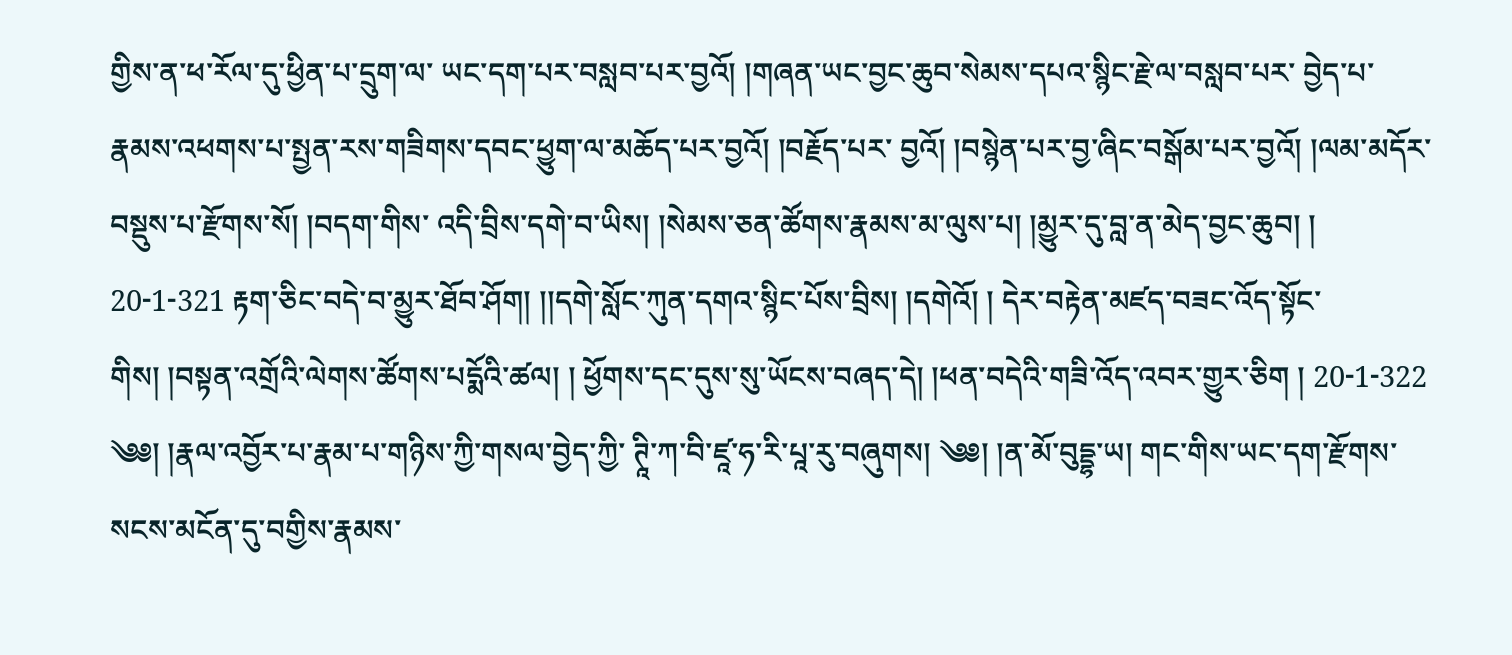གྱིས་ན་ཕ་རོལ་དུ་ཕྱིན་པ་དྲུག་ལ་ ཡང་དག་པར་བསླབ་པར་བྱའོ། །གཞན་ཡང་བྱང་ཆུབ་སེམས་དཔའ་སྙིང་རྗེ་ལ་བསླབ་པར་ བྱེད་པ་རྣམས་འཕགས་པ་སྤྱན་རས་གཟིགས་དབང་ཕྱུག་ལ་མཆོད་པར་བྱའོ། །བརྗོད་པར་ བྱའོ། །བསྙེན་པར་བྱ་ཞིང་བསྒོམ་པར་བྱའོ། །ལམ་མདོར་བསྡུས་པ་རྫོགས་སོ། །བདག་གིས་ འདི་བྲིས་དགེ་བ་ཡིས། །སེམས་ཅན་ཚོགས་རྣམས་མ་ལུས་པ། །མྱུར་དུ་བླ་ན་མེད་བྱང་ཆུབ། ། 20-1-321 རྟག་ཅིང་བདེ་བ་མྱུར་ཐོབ་ཤོག། །།དགེ་སློང་ཀུན་དགའ་སྙིང་པོས་བྲིས། །དགེའོ། ། དེར་བརྟེན་མཛད་བཟང་འོད་སྟོང་གིས། །བསྟན་འགྲོའི་ལེགས་ཚོགས་པདྨོའི་ཚལ། ། ཕྱོགས་དང་དུས་སུ་ཡོངས་བཞད་དེ། །ཕན་བདེའི་གཟི་འོད་འབར་གྱུར་ཅིག ། 20-1-322 ༄༅། །རྣལ་འབྱོར་པ་རྣམ་པ་གཉིས་ཀྱི་གསལ་བྱེད་ཀྱི་ ཊཱི་ཀ་བི་ཛཱ་ཧ་རི་པཱ་རུ་བཞུགས། ༄༅། །ན་མོ་བུདྡྷ་ཡ། གང་གིས་ཡང་དག་རྫོགས་སངས་མངོན་དུ་བགྱིས་རྣམས་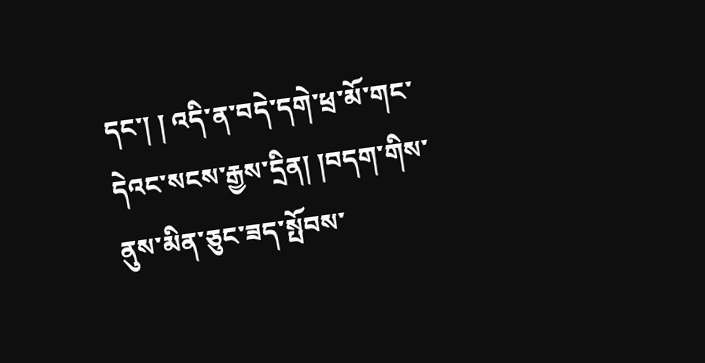དང་། ། འདི་ན་བདེ་དགེ་ཕྲ་མོ་གང་དེའང་སངས་རྒྱས་དྲིན། །བདག་གིས་ནུས་མིན་ཅུང་ཟད་སྤོབས་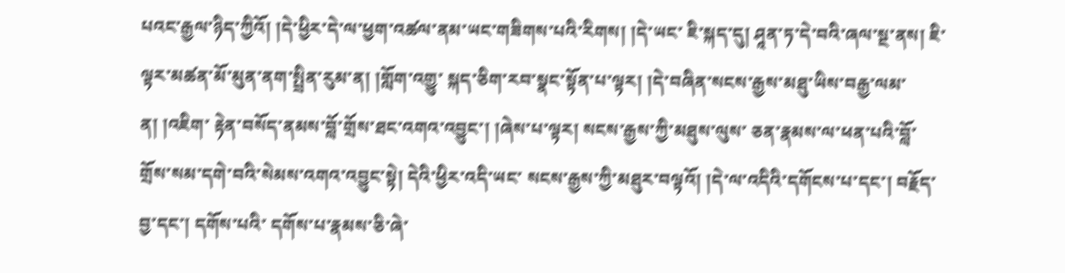པའང་རྒྱལ་ཉིད་ཀྱིའོ། །དེ་ཕྱིར་དེ་ལ་ཕྱག་འཚལ་ནམ་ཡང་གཟིགས་པའི་རིགས། །དེ་ཡང་ ཇི་སྐད་དུ། ཤཱན་ཏ་དེ་བའི་ཞལ་སྔ་ནས། ཇི་ལྟར་མཚན་མོ་མུན་ནག་སྤྲིན་རུམ་ན། །གློག་འགྱུ་ སྐད་ཅིག་རབ་སྣང་སྟོན་པ་ལྟར། །དེ་བཞིན་སངས་རྒྱས་མཐུ་ཡིས་བརྒྱ་ལམ་ན། །འཇིག་ རྟེན་བསོད་ནམས་བློ་གྲོས་ཐང་འགའ་འབྱུང་། །ཞེས་པ་ལྟར། སངས་རྒྱས་ཀྱི་མཐུས་ལུས་ ཅན་རྣམས་ལ་ཕན་པའི་བློ་གྲོས་སམ་དགེ་བའི་སེམས་འགའ་འབྱུང་སྟེ། དེའི་ཕྱིར་འདི་ཡང་ སངས་རྒྱས་ཀྱི་མཐུར་བལྟའོ། །དེ་ལ་འདིའི་དགོངས་པ་དང་། བརྗོད་བྱ་དང་། དགོས་པའི་ དགོས་པ་རྣམས་ཅི་ཞེ་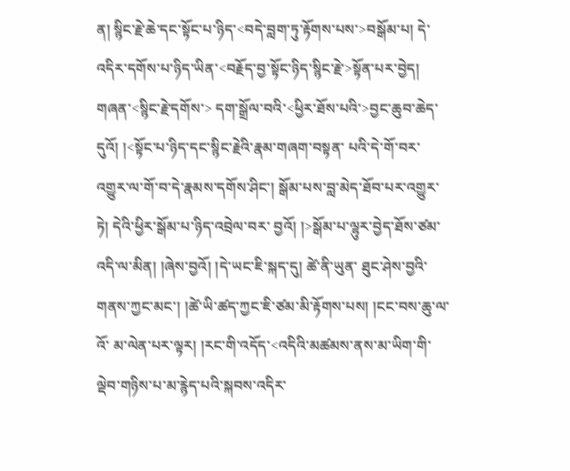ན། སྙིང་རྗེ་ཆེ་དང་སྟོང་པ་ཉིད་<བདེ་བླག་ཏུ་རྟོགས་པས་>བསྒོམ་པ། དེ་ འདིར་དགོས་པ་ཉིད་ཡིན་<བརྗོད་བྱ་སྟོང་ཉིད་སྙིང་རྗེ་>སྟོན་པར་བྱེད། གཞན་<སྙིང་རྗེ་དགོས་> དག་སྒྲོལ་བའི་<ཕྱིར་ཐོས་པའི་>བྱང་ཆུབ་ཆེད་དུའོ། །<སྟོང་པ་ཉིད་དང་སྙིང་རྗེའི་རྣམ་གཞག་བསྟན་ པའི་དེ་གོ་བར་འགྱུར་ལ་གོ་བ་དེ་རྣམས་དགོས་ཤིང་། སྒོམ་པས་བླ་མེད་ཐོབ་པར་འགྱུར་ཏེ། དེའི་ཕྱིར་སྒོམ་པ་ཉིད་འབྲེལ་བར་ བྱའོ། །>སྒོམ་པ་ལྷུར་བྱེད་ཐོས་ཙམ་འདི་ལ་མིན། །ཞེས་བྱའོ། །དེ་ཡང་ཇི་སྐད་དུ། ཚེ་ནི་ཡུན་ ཐུང་ཤེས་བྱའི་གནས་ཀྱང་མང་། །ཚེ་ཡི་ཚད་ཀྱང་ཇི་ཙམ་མི་རྟོགས་པས། །ངང་བས་ཆུ་ལ་འོ་ མ་ལེན་པར་ལྟར། །རང་གི་འདོད་<འདིའི་མཚམས་ནས་མ་ཡིག་གི་ལྡེབ་གཉིས་པ་མ་རྙེད་པའི་སྐབས་འདིར་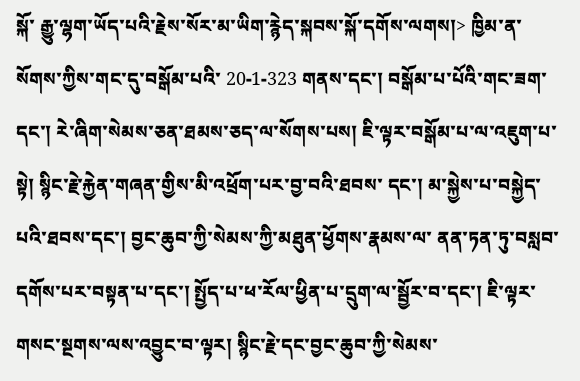སྐོ་ རྒྱུ་ལྷག་ཡོད་པའི་རྗེས་སོར་མ་ཡིག་རྙེད་སྐབས་སྐོ་དགོས་ལགས།> ཁྱིམ་ན་སོགས་ཀྱིས་གང་དུ་བསྒོམ་པའི་ 20-1-323 གནས་དང་། བསྒོམ་པ་པོའི་གང་ཟག་དང་། རེ་ཞིག་སེམས་ཅན་ཐམས་ཅད་ལ་སོགས་པས། ཇི་ལྟར་བསྒོམ་པ་ལ་འཇུག་པ་སྟེ། སྙིང་རྗེ་རྐྱེན་གཞན་གྱིས་མི་འཕྲོག་པར་བྱ་བའི་ཐབས་ དང་། མ་སྐྱེས་པ་བསྐྱེད་པའི་ཐབས་དང་། བྱང་ཆུབ་ཀྱི་སེམས་ཀྱི་མཐུན་ཕྱོགས་རྣམས་ལ་ ནན་ཏན་ཏུ་བསླབ་དགོས་པར་བསྟན་པ་དང་། སྤྱོད་པ་ཕ་རོལ་ཕྱིན་པ་དྲུག་ལ་སྦྱོར་བ་དང་། ཇི་ལྟར་གསང་སྔགས་ལས་འབྱུང་བ་ལྟར། སྙིང་རྗེ་དང་བྱང་ཆུབ་ཀྱི་སེམས་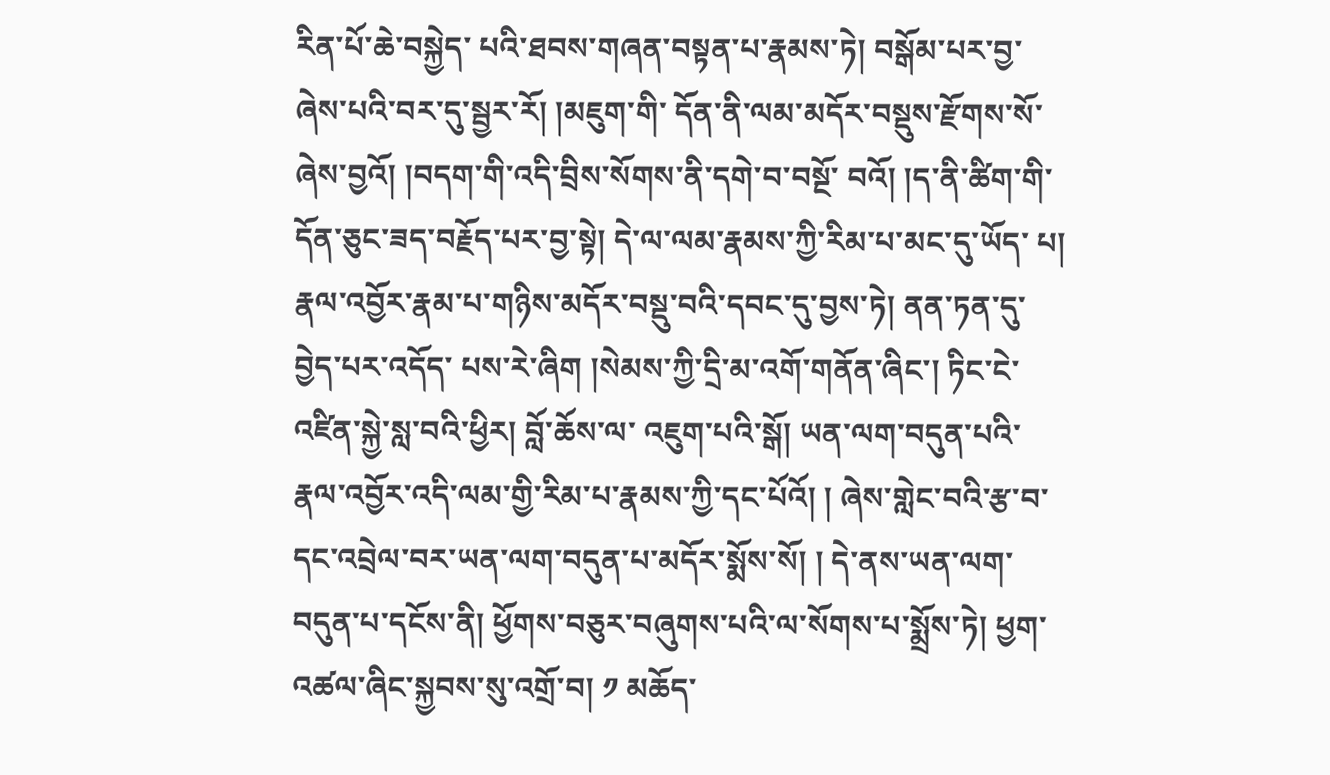རིན་པོ་ཆེ་བསྐྱེད་ པའི་ཐབས་གཞན་བསྟན་པ་རྣམས་ཏེ། བསྒོམ་པར་བྱ་ཞེས་པའི་བར་དུ་སྦྱར་རོ། །མཇུག་གི་ དོན་ནི་ལམ་མདོར་བསྡུས་རྫོགས་སོ་ཞེས་བྱའོ། །བདག་གི་འདི་བྲིས་སོགས་ནི་དགེ་བ་བསྔོ་ བའོ། །ད་ནི་ཚིག་གི་དོན་ཅུང་ཟད་བརྗོད་པར་བྱ་སྟེ། དེ་ལ་ལམ་རྣམས་ཀྱི་རིམ་པ་མང་དུ་ཡོད་ པ། རྣལ་འབྱོར་རྣམ་པ་གཉིས་མདོར་བསྡུ་བའི་དབང་དུ་བྱས་ཏེ། ནན་ཏན་དུ་བྱེད་པར་འདོད་ པས་རེ་ཞིག །སེམས་ཀྱི་དྲི་མ་འགོ་གནོན་ཞིང་། ཏིང་ངེ་འཛིན་སྐྱེ་སླ་བའི་ཕྱིར། བློ་ཆོས་ལ་ འཇུག་པའི་སྒོ། ཡན་ལག་བདུན་པའི་རྣལ་འབྱོར་འདི་ལམ་གྱི་རིམ་པ་རྣམས་ཀྱི་དང་པོའོ། ། ཞེས་གླེང་བའི་རྩ་བ་དང་འབྲེལ་བར་ཡན་ལག་བདུན་པ་མདོར་སྨོས་སོ། ། དེ་ནས་ཡན་ལག་བདུན་པ་དངོས་ནི། ཕྱོགས་བཅུར་བཞུགས་པའི་ལ་སོགས་པ་སྨྲོས་ཏེ། ཕྱག་འཚལ་ཞིང་སྐྱབས་སུ་འགྲོ་བ། ༡ མཆོད་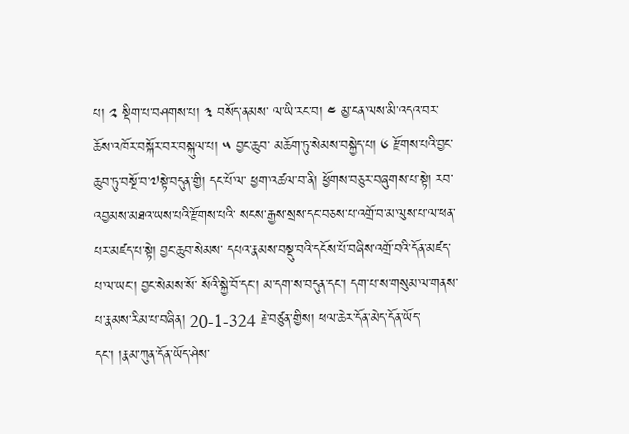པ། ༢ སྡིག་པ་བཤགས་པ། ༣ བསོད་ནམས་ ལ་ཡི་རང་བ། ༤ མྱ་ངན་ལས་མི་འདའ་བར་ཆོས་འཁོར་བསྐོར་བར་བསྐུལ་པ། ༥ བྱང་ཆུབ་ མཆོག་ཏུ་སེམས་བསྐྱེད་པ། ༦ རྫོགས་པའི་བྱང་ཆུབ་ཏུ་བསྔོ་བ་༧སྟེ་བདུན་གྱི། དང་པོ་ལ་ ཕྱག་འཚལ་བ་ནི། ཕྱོགས་བཅུར་བཞུགས་པ་སྟེ། རབ་འབྱམས་མཐའ་ཡས་པའི་རྫོགས་པའི་ སངས་རྒྱས་སྲས་དང་བཅས་པ་འགྲོ་བ་མ་ལུས་པ་ལ་ཕན་པར་མཛད་པ་སྟེ། བྱང་ཆུབ་སེམས་ དཔའ་རྣམས་བསྡུ་བའི་དངོས་པོ་བཞིས་འགྲོ་བའི་དོན་མཛད་པ་ལ་ཡང་། བྱང་སེམས་སོ་ སོའི་སྐྱེ་བོ་དང་། མ་དག་ས་བདུན་དང་། དག་པ་ས་གསུམ་ལ་གནས་པ་རྣམས་རིམ་པ་བཞིན། 20-1-324 རྗེ་བཙུན་གྱིས། ཕལ་ཆེར་དོན་མེད་དོན་ཡོད་དང་། །རྣམ་ཀུན་དོན་ཡོད་ཤེས་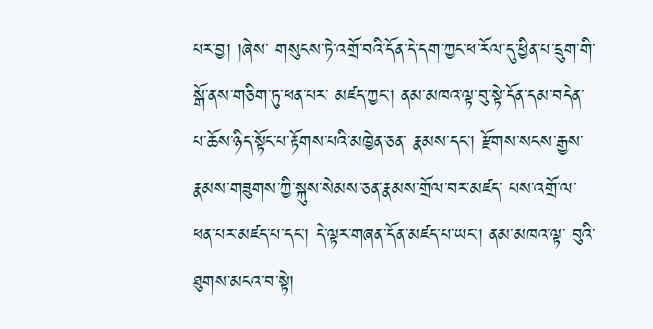པར་བྱ། །ཞེས་ གསུངས་ཏེ་འགྲོ་བའི་དོན་དེ་དག་ཀྱང་ཕ་རོལ་དུ་ཕྱིན་པ་དྲུག་གི་སྒོ་ནས་གཅིག་ཏུ་ཕན་པར་ མཛད་ཀྱང་། ནམ་མཁའ་ལྟ་བུ་སྟེ་དོན་དམ་བདེན་པ་ཆོས་ཉིད་སྟོང་པ་རྟོགས་པའི་མཁྱེན་ཅན་ རྣམས་དང་། རྫོགས་སངས་རྒྱས་རྣམས་གཟུགས་ཀྱི་སྐུས་སེམས་ཅན་རྣམས་གྲོལ་བར་མཛད་ པས་འགྲོ་ལ་ཕན་པར་མཛད་པ་དང་། དེ་ལྟར་གཞན་དོན་མཛད་པ་ཡང་། ནམ་མཁའ་ལྟ་ བུའི་ཐུགས་མངའ་བ་སྟེ།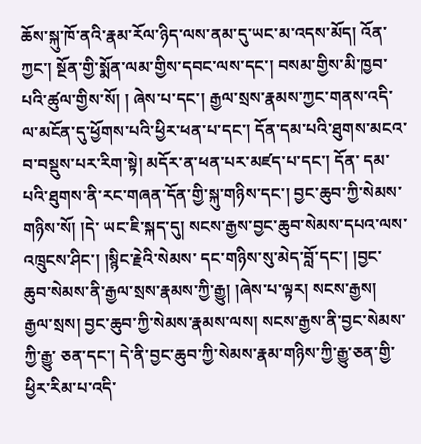ཆོས་སྐུ་ཁོ་ནའི་རྣམ་རོལ་ཉིད་ལས་ནམ་དུ་ཡང་མ་འདས་མོད། འོན་ ཀྱང་། སྔོན་གྱི་སྨོན་ལམ་གྱིས་དབང་ལས་དང་། བསམ་གྱིས་མི་ཁྱབ་པའི་ཚུལ་གྱིས་སོ། ། ཞེས་པ་དང་། རྒྱལ་སྲས་རྣམས་ཀྱང་གནས་འདི་ལ་མངོན་དུ་ཕྱོགས་པའི་ཕྱིར་ཕན་པ་དང་། དོན་དམ་པའི་ཐུགས་མངའ་བ་བསྡུས་པར་རིག་སྟེ། མདོར་ན་ཕན་པར་མཛད་པ་དང་། དོན་ དམ་པའི་ཐུགས་ནི་རང་གཞན་དོན་གྱི་སྐུ་གཉིས་དང་། བྱང་ཆུབ་ཀྱི་སེམས་གཉིས་སོ། །དེ་ ཡང་ཇི་སྐད་དུ། སངས་རྒྱས་བྱང་ཆུབ་སེམས་དཔའ་ལས་འཁྲུངས་ཤིང་། །སྙིང་རྗེའི་སེམས་ དང་གཉིས་སུ་མེད་བློ་དང་། །བྱང་ཆུབ་སེམས་ནི་རྒྱལ་སྲས་རྣམས་ཀྱི་རྒྱུ། །ཞེས་པ་ལྟར། སངས་རྒྱས། རྒྱལ་སྲས། བྱང་ཆུབ་ཀྱི་སེམས་རྣམས་ལས། སངས་རྒྱས་ནི་བྱང་སེམས་ཀྱི་རྒྱུ་ ཅན་དང་། དེ་ནི་བྱང་ཆུབ་ཀྱི་སེམས་རྣམ་གཉིས་ཀྱི་རྒྱུ་ཅན་གྱི་ཕྱིར་རིམ་པ་འདི་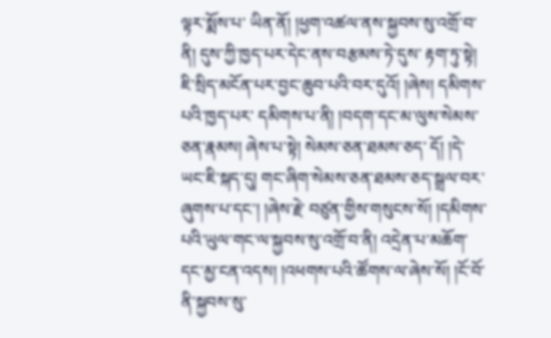ལྟར་སྨོས་པ་ ཡིན་ནོ། །ཕྱག་འཚལ་ནས་སྐྱབས་སུ་འགྲོ་བ་ནི། དུས་ཀྱི་ཁྱད་པར་དེང་ནས་བརྩམས་ཏེ་དུས་ རྟག་ཏུ་སྟེ། ཇི་སྲིད་མངོན་པར་བྱང་ཆུབ་པའི་བར་དུའོ། །ཞེས། དམིགས་པའི་ཁྱད་པར་ དམིགས་པ་ནི། །བདག་དང་མ་ལུས་སེམས་ཅན་རྣམས། ཞེས་པ་སྟེ། སེམས་ཅན་ཐམས་ཅད་ དོ། །དེ་ཡང་ཇི་སྐད་དུ། གང་ཞིག་སེམས་ཅན་ཐམས་ཅད་སྒྲལ་བར་ཞུགས་པ་དང་། །ཞེས་རྗེ་ བཙུན་གྱིས་གསུངས་སོ། །དམིགས་པའི་ཡུལ་གང་ལ་སྐྱབས་སུ་འགྲོ་བ་ནི། འདྲེན་པ་མཆོག་ དང་མྱ་ངན་འདས། །འཕགས་པའི་ཚོགས་ལ་ཞེས་སོ། །ངོ་བོ་ནི་སྐྱབས་སུ་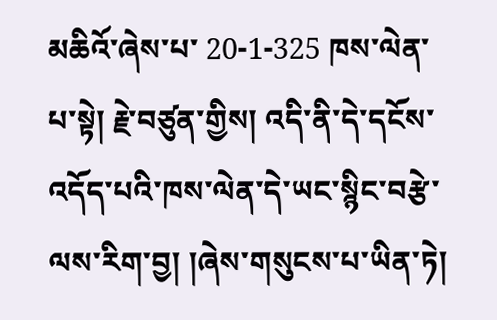མཆིའོ་ཞེས་པ་ 20-1-325 ཁས་ལེན་པ་སྟེ། རྗེ་བཙུན་གྱིས། འདི་ནི་དེ་དངོས་འདོད་པའི་ཁས་ལེན་དེ་ཡང་སྙིང་བརྩེ་ ལས་རིག་བྱ། །ཞེས་གསུངས་པ་ཡིན་ཏེ།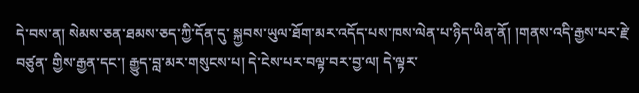དེ་བས་ན། སེམས་ཅན་ཐམས་ཅད་ཀྱི་དོན་དུ་ སྐྱབས་ཡུལ་ཐོག་མར་འདོད་པས་ཁས་ལེན་པ་ཉིད་ཡིན་ནོ། །གནས་འདི་རྒྱས་པར་རྗེ་བཙུན་ གྱིས་རྒྱན་དང་། རྒྱུད་བླ་མར་གསུངས་པ། དེ་ངེས་པར་བལྟ་བར་བྱ་ལ། དེ་ལྟར་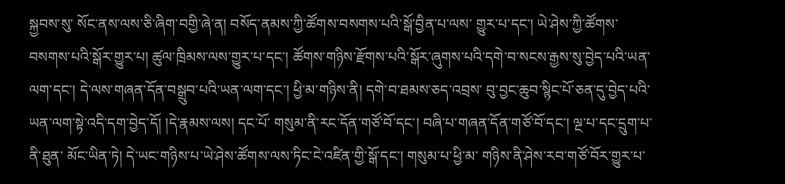སྐྱབས་སུ་ སོང་ནས་ལས་ཅི་ཞིག་བགྱི་ཞེ་ན། བསོད་ནམས་ཀྱི་ཚོགས་བསགས་པའི་སྒོ་བྱིན་པ་ལས་ གྱུར་པ་དང་། ཡེ་ཤེས་ཀྱི་ཚོགས་བསགས་པའི་སྒོར་གྱུར་པ། ཚུལ་ཁྲིམས་ལས་གྱུར་པ་དང་། ཚོགས་གཉིས་རྫོགས་པའི་སྒོར་ཞུགས་པའི་དགེ་བ་སངས་རྒྱས་སུ་བྱེད་པའི་ཡན་ལག་དང་། དེ་ལས་གཞན་དོན་བསྒྲུབ་པའི་ཡན་ལག་དང་། ཕྱི་མ་གཉིས་ནི། དགེ་བ་ཐམས་ཅད་འབྲས་ བུ་བྱང་ཆུབ་སྙིང་པོ་ཅན་དུ་བྱེད་པའི་ཡན་ལག་སྟེ་འདི་དག་བྱེད་དོ། །དེ་རྣམས་ལས། དང་པོ་ གསུམ་ནི་རང་དོན་གཙོ་བོ་དང་། བཞི་པ་གཞན་དོན་གཙོ་བོ་དང་། ལྔ་པ་དང་དྲུག་པ་ནི་ཐུན་ མོང་ཡིན་ཏེ། དེ་ཡང་གཉིས་པ་ཡེ་ཤེས་ཚོགས་ལས་ཏིང་ངེ་འཛིན་གྱི་སྒོ་དང་། གསུམ་པ་ཕྱི་མ་ གཉིས་ནི་ཤེས་རབ་གཙོ་བོར་གྱུར་པ་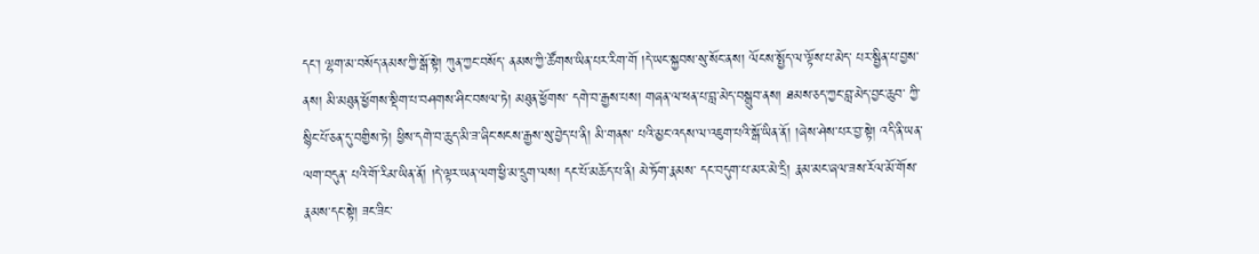དང་། ལྷག་མ་བསོད་ནམས་ཀྱི་སྒོ་སྟེ། ཀུན་ཀྱང་བསོད་ ནམས་ཀྱི་ཚོགས་ཡིན་པར་རིག་གོ །དེ་ཡང་སྐྱབས་སུ་སོང་ནས། ལོངས་སྤྱོད་ལ་ལྟོས་པ་མེད་ པར་སྦྱིན་པ་བྱས་ནས། མི་མཐུན་ཕྱོགས་སྡིག་པ་བཤགས་ཤིང་བསལ་ཏེ། མཐུན་ཕྱོགས་ དགེ་བ་རྒྱས་པས། གཞན་ལ་ཕན་པ་བླ་མེད་བསྒྲུབ་ནས། ཐམས་ཅད་ཀྱང་བླ་མེད་བྱང་ཆུབ་ ཀྱི་སྙིང་པོ་ཅན་དུ་བགྱིས་ཏེ། ཕྱིས་དགེ་བ་ཆུད་མི་ཟ་ཞིང་སངས་རྒྱས་སུ་བྱེད་པ་ནི། མི་གནས་ པའི་མྱང་འདས་ལ་འཇུག་པའི་སྒོ་ཡིན་ནོ། །ཞེས་ཤེས་པར་བྱ་སྟེ། འདི་ནི་ཡན་ལག་བདུན་ པའི་གོ་རིམ་ཡིན་ནོ། །དེ་ལྟར་ཡན་ལག་ཕྱི་མ་དྲུག་ལས། དང་པོ་མཆོད་པ་ནི། མེ་ཏོག་རྣམས་ དང་བདུག་པ་མར་མེ་དྲི། རྣམ་མང་ཞལ་ཟས་རོལ་མོ་གོས་རྣམས་དང་སྟེ། ཟང་ཟིང་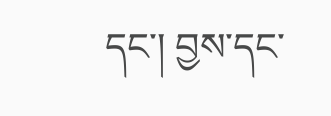དང་། བྱས་དང་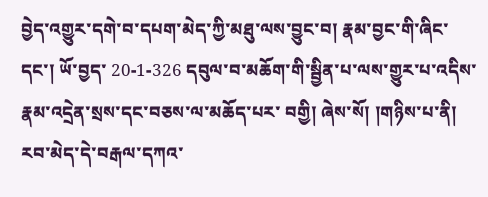བྱེད་འགྱུར་དགེ་བ་དཔག་མེད་ཀྱི་མཐུ་ལས་བྱུང་བ། རྣམ་བྱང་གི་ཞིང་དང་། ཡོ་བྱད་ 20-1-326 དབུལ་བ་མཆོག་གི་སྦྱིན་པ་ལས་གྱུར་པ་འདིས་རྣམ་འདྲེན་སྲས་དང་བཅས་ལ་མཆོད་པར་ བགྱི། ཞེས་སོ། །གཉིས་པ་ནི། རབ་མེད་དེ་བརྒལ་དཀའ་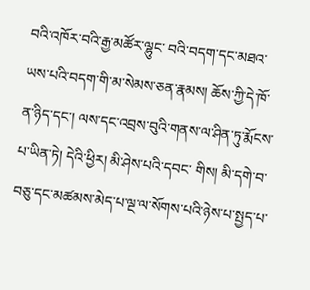བའི་འཁོར་བའི་རྒྱ་མཚོར་ལྷུང་ བའི་བདག་དང་མཐའ་ཡས་པའི་བདག་གི་མ་སེམས་ཅན་རྣམས། ཆོས་ཀྱི་དེ་ཁོ་ན་ཉིད་དང་། ལས་དང་འབྲས་བུའི་གནས་ལ་ཤིན་ཏུ་རྨོངས་པ་ཡིན་ཏེ། དེའི་ཕྱིར། མི་ཤེས་པའི་དབང་ གིས། མི་དགེ་བ་བཅུ་དང་མཚམས་མེད་པ་ལྔ་ལ་སོགས་པའི་ཉེས་པ་སྤྱད་པ་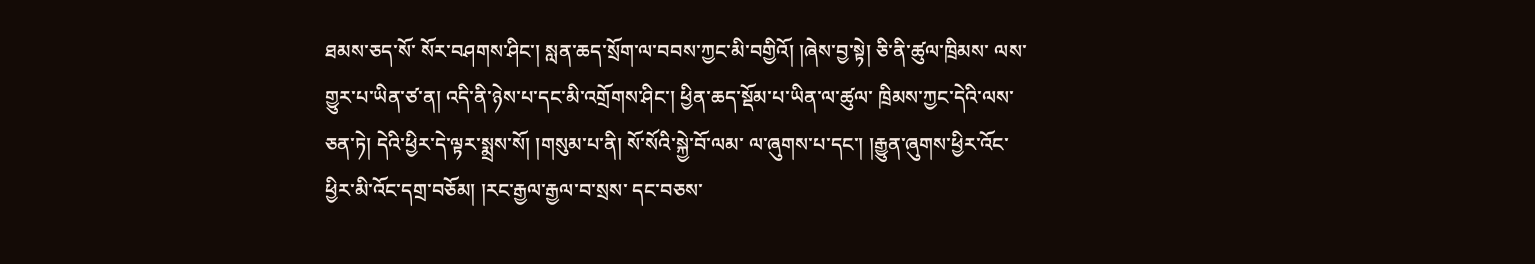ཐམས་ཅད་སོ་ སོར་བཤགས་ཤིང་། སླན་ཆད་སྲོག་ལ་བབས་ཀྱང་མི་བགྱིའོ། །ཞེས་བྱ་སྟེ། ཅི་ནི་ཚུལ་ཁྲིམས་ ལས་གྱུར་པ་ཡིན་ཙ་ན། འདི་ནི་ཉེས་པ་དང་མི་འགྲོགས་ཤིང་། ཕྱིན་ཆད་སྡོམ་པ་ཡིན་ལ་ཚུལ་ ཁྲིམས་ཀྱང་དེའི་ལས་ཅན་ཏེ། དེའི་ཕྱིར་དེ་ལྟར་སྨྲས་སོ། །གསུམ་པ་ནི། སོ་སོའི་སྐྱེ་བོ་ལམ་ ལ་ཞུགས་པ་དང་། །རྒྱུན་ཞུགས་ཕྱིར་འོང་ཕྱིར་མི་འོང་དགྲ་བཅོམ། །རང་རྒྱལ་རྒྱལ་བ་སྲས་ དང་བཅས་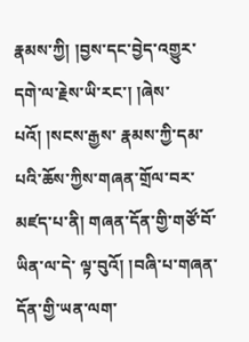རྣམས་ཀྱི། །བྱས་དང་བྱེད་འགྱུར་དགེ་ལ་རྗེས་ཡི་རང་། །ཞེས་པའོ། །སངས་རྒྱས་ རྣམས་ཀྱི་དམ་པའི་ཆོས་ཀྱིས་གཞན་གྲོལ་བར་མཛད་པ་ནི། གཞན་དོན་གྱི་གཙོ་བོ་ཡིན་ལ་དེ་ ལྟ་བུའོ། །བཞི་པ་གཞན་དོན་གྱི་ཡན་ལག་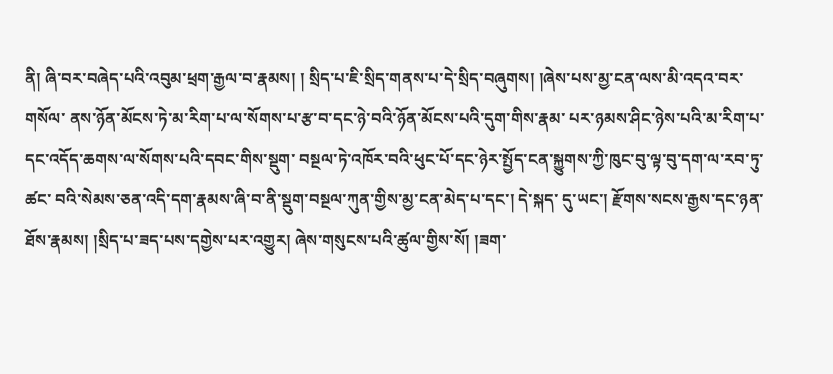ནི། ཞི་བར་བཞེད་པའི་འབུམ་ཕྲག་རྒྱལ་བ་རྣམས། ། སྲིད་པ་ཇི་སྲིད་གནས་པ་དེ་སྲིད་བཞུགས། །ཞེས་པས་མྱ་ངན་ལས་མི་འདའ་བར་གསོལ་ ནས་ཉོན་མོངས་ཏེ་མ་རིག་པ་ལ་སོགས་པ་རྩ་བ་དང་ཉེ་བའི་ཉོན་མོངས་པའི་དུག་གིས་རྣམ་ པར་ཉམས་ཤིང་ཉེས་པའི་མ་རིག་པ་དང་འདོད་ཆགས་ལ་སོགས་པའི་དབང་གིས་སྡུག་ བསྔལ་ཏེ་འཁོར་བའི་ཕུང་པོ་དང་ཉེར་སྤྱོད་ངན་སྐྱུགས་ཀྱི་ཁུང་བུ་ལྟ་བུ་དག་ལ་རབ་ཏུ་ཚང་ བའི་སེམས་ཅན་འདི་དག་རྣམས་ཞི་བ་ནི་སྡུག་བསྔལ་ཀུན་གྱིས་མྱ་ངན་མེད་པ་དང་། དེ་སྐད་ དུ་ཡང་། རྫོགས་སངས་རྒྱས་དང་ཉན་ཐོས་རྣམས། །སྲིད་པ་ཟད་པས་དགྱེས་པར་འགྱུར། ཞེས་གསུངས་པའི་ཚུལ་གྱིས་སོ། །ཟག་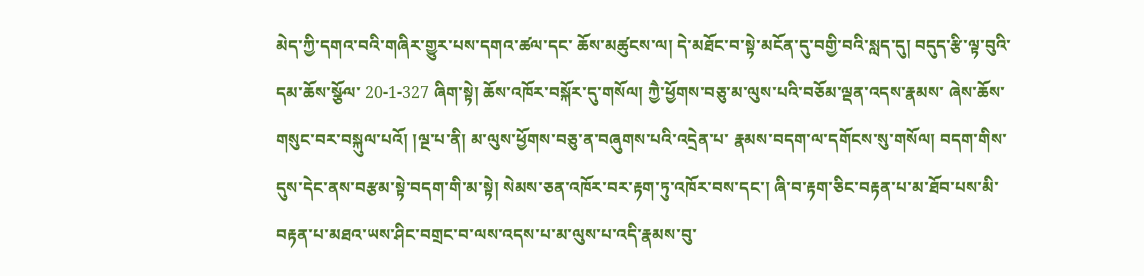མེད་ཀྱི་དགའ་བའི་གཞིར་གྱུར་པས་དགའ་ཚལ་དང་ ཆོས་མཚུངས་ལ། དེ་མཐོང་བ་སྟེ་མངོན་དུ་བགྱི་བའི་སླད་དུ། བདུད་རྩི་ལྟ་བུའི་དམ་ཆོས་སྩོལ་ 20-1-327 ཞིག་སྟེ། ཆོས་འཁོར་བསྐོར་དུ་གསོལ། ཀྱཻ་ཕྱོགས་བཅུ་མ་ལུས་པའི་བཅོམ་ལྡན་འདས་རྣམས་ ཞེས་ཆོས་གསུང་བར་བསྐུལ་པའོ། །ལྔ་པ་ནི། མ་ལུས་ཕྱོགས་བཅུ་ན་བཞུགས་པའི་འདྲེན་པ་ རྣམས་བདག་ལ་དགོངས་སུ་གསོལ། བདག་གིས་དུས་དེང་ནས་བརྩམ་སྟེ་བདག་གི་མ་སྟེ། སེམས་ཅན་འཁོར་བར་རྟག་ཏུ་འཁོར་བས་དང་། ཞི་བ་རྟག་ཅིང་བརྟན་པ་མ་ཐོབ་པས་མི་ བརྟན་པ་མཐའ་ཡས་ཤིང་བགྲང་བ་ལས་འདས་པ་མ་ལུས་པ་འདི་རྣམས་བུ་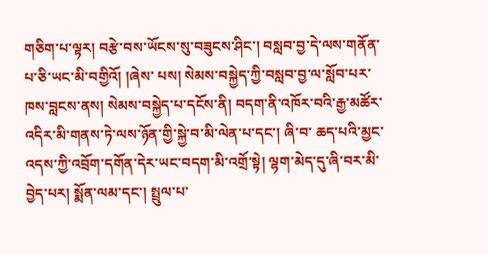གཅིག་པ་ལྟར། བརྩེ་བས་ཡོངས་སུ་བཟུངས་ཤིང་། བསླབ་བྱ་དེ་ལས་གནོན་པ་ཅི་ཡང་མི་བགྱིའོ། །ཞེས་ པས། སེམས་བསྐྱེད་ཀྱི་བསླབ་བྱ་ལ་སློབ་པར་ཁས་བླངས་ནས། སེམས་བསྐྱེད་པ་དངོས་ནི། བདག་ནི་འཁོར་བའི་རྒྱ་མཚོར་འདིར་མི་གནས་ཏེ་ལས་ཉོན་གྱི་སྐྱེ་བ་མི་ལེན་པ་དང་། ཞི་བ་ ཆད་པའི་མྱང་འདས་ཀྱི་འབྲོག་དགོན་དེར་ཡང་བདག་མི་འགྲོ་སྟེ། ལྷག་མེད་དུ་ཞི་བར་མི་ བྱེད་པར། སྨོན་ལམ་དང་། སྤྲུལ་པ་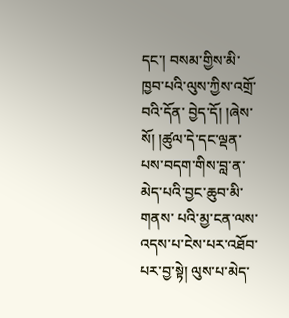དང་། བསམ་གྱིས་མི་ཁྱབ་པའི་ལུས་ཀྱིས་འགྲོ་བའི་དོན་ བྱེད་དོ། །ཞེས་སོ། །ཚུལ་དེ་དང་ལྡན་པས་བདག་གིས་བླ་ན་མེད་པའི་བྱང་ཆུབ་མི་གནས་ པའི་མྱ་ངན་ལས་འདས་པ་ངེས་པར་འཐོབ་པར་བྱ་སྟེ། ལུས་པ་མེད་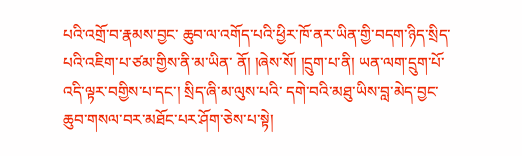པའི་འགྲོ་བ་རྣམས་བྱང་ ཆུབ་ལ་འགོད་པའི་ཕྱིར་ཁོ་ནར་ཡིན་གྱི་བདག་ཉིད་སྲིད་པའི་འཇིག་པ་ཙམ་གྱིས་ནི་མ་ཡིན་ ནོ། །ཞེས་སོ། །དྲུག་པ་ནི། ཡན་ལག་དྲུག་པོ་འདི་ལྟར་བགྱིས་པ་དང་། སྲིད་ཞི་མ་ལུས་པའི་ དགེ་བའི་མཐུ་ཡིས་བླ་མེད་བྱང་ཆུབ་གསལ་བར་མཐོང་པར་ཤོག་ཅེས་པ་སྟེ།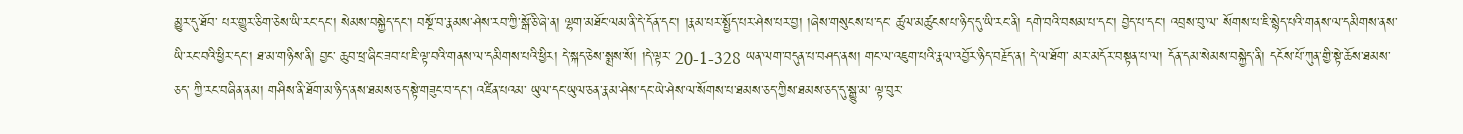མྱུར་དུ་ཐོབ་ པར་གྱུར་ཅིག་ཅེས་ཡི་རང་དང་། སེམས་བསྐྱེད་དང་། བསྔོ་བ་རྣམས་ཤེས་རབ་ཀྱི་སྒོ་ཅི་ཞེ་ན། ལྷག་མཐོང་ལམ་ནི་དེ་དོན་དང་། །རྣམ་པར་སྤྱོད་པར་ཤེས་པར་བྱ། །ཞེས་གསུངས་པ་དང་ ཚུལ་མཚུངས་པ་ཉིད་དུ་ཡི་རང་ནི། དགེ་བའི་བསམ་པ་དང་། བྱེད་པ་དང་། འབྲས་བུ་ལ་ སོགས་པ་ཇི་སྙེད་པའི་གནས་ལ་དམིགས་ནས་ཡི་རང་བའི་ཕྱིར་དང་། ཐ་མ་གཉིས་ནི། བྱང་ ཆུབ་ཕྲ་ཞིང་ཟབ་པ་ཇི་ལྟ་བའི་གནས་ལ་དམིགས་པའི་ཕྱིར། དེ་སྐད་ཅེས་སྨྲས་སོ། །དེ་ལྟར་ 20-1-328 ཡན་ལག་བདུན་པ་བཤད་ནས། གང་ལ་འཇུག་པའི་རྣལ་འབྱོར་ཉིད་བརྗོད་ན། དེ་ལ་ཐོག་ མར་མདོར་བསྟན་པ་ལ། དོན་དམ་སེམས་བསྐྱེད་ནི། དངོས་པོ་ཀུན་གྱི་སྟེ་ཆོས་ཐམས་ཅད་ ཀྱི་རང་བཞིན་ནམ། གཤིས་ནི་ཐོག་མ་ཉིད་ནས་ཐམས་ཅད་སྟེ་གཟུང་བ་དང་། འཛིན་པའམ་ ཡུལ་དང་ཡུལ་ཅན་རྣམ་ཤེས་དང་ཡེ་ཤེས་ལ་སོགས་པ་ཐམས་ཅད་ཀྱིས་ཐམས་ཅད་དུ་སྒྱུ་མ་ ལྟ་བུར་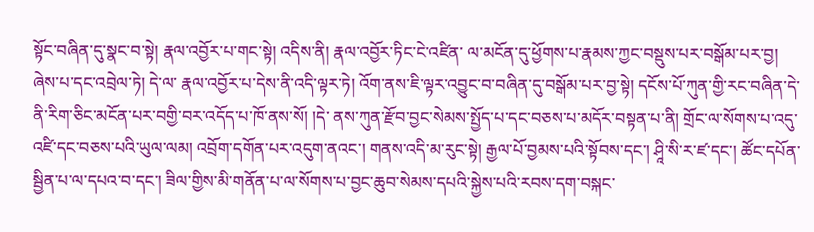སྟོང་བཞིན་དུ་སྣང་བ་སྟེ། རྣལ་འབྱོར་པ་གང་སྟེ། འདིས་ནི། རྣལ་འབྱོར་ཏིང་ངེ་འཛིན་ ལ་མངོན་དུ་ཕྱོགས་པ་རྣམས་ཀྱང་བསྡུས་པར་བསྒོམ་པར་བྱ། ཞེས་པ་དང་འབྲེལ་ཏེ། དེ་ལ་ རྣལ་འབྱོར་པ་དེས་ནི་འདི་ལྟར་ཏེ། འོག་ནས་ཇི་ལྟར་འབྱུང་བ་བཞིན་དུ་བསྒོམ་པར་བྱ་སྟེ། དངོས་པོ་ཀུན་གྱི་རང་བཞིན་དེ་ནི་རིག་ཅིང་མངོན་པར་བགྱི་བར་འདོད་པ་ཁོ་ནས་སོ། །དེ་ ནས་ཀུན་རྫོབ་བྱང་སེམས་སྤྱོད་པ་དང་བཅས་པ་མདོར་བསྟན་པ་ནི། གྲོང་ལ་སོགས་པ་འདུ་ འཛི་དང་བཅས་པའི་ཡུལ་ལམ། འབྲོག་དགོན་པར་འདུག་ནའང་། གནས་འདི་མ་རུང་སྟེ། རྒྱལ་པོ་བྱམས་པའི་སྟོབས་དང་། ཤཱི་སི་ར་ཛ་དང་། ཚོང་དཔོན་སྦྱིན་པ་ལ་དཔའ་བ་དང་། ཟིལ་གྱིས་མི་གནོན་པ་ལ་སོགས་པ་བྱང་ཆུབ་སེམས་དཔའི་སྐྱེས་པའི་རབས་དག་བསྐང་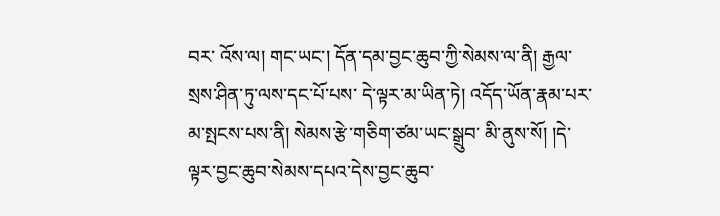བར་ འོས་ལ། གང་ཡང་། དོན་དམ་བྱང་ཆུབ་ཀྱི་སེམས་ལ་ནི། རྒྱལ་སྲས་ཤིན་ཏུ་ལས་དང་པོ་པས་ དེ་ལྟར་མ་ཡིན་ཏེ། འདོད་ཡོན་རྣམ་པར་མ་སྤངས་པས་ནི། སེམས་རྩེ་གཅིག་ཙམ་ཡང་སྒྲུབ་ མི་ནུས་སོ། །དེ་ལྟར་བྱང་ཆུབ་སེམས་དཔའ་དེས་བྱང་ཆུབ་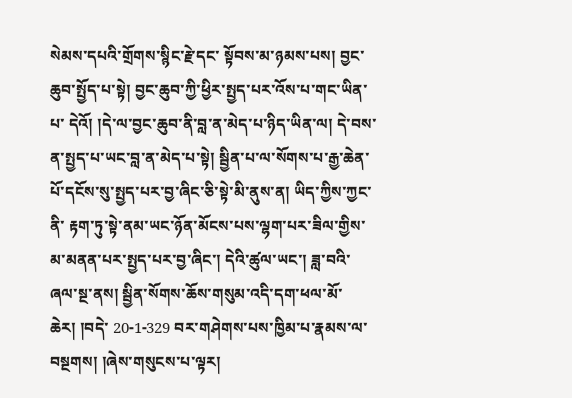སེམས་དཔའི་གྲོགས་སྙིང་རྗེ་དང་ སྟོབས་མ་ཉམས་པས། བྱང་ཆུབ་སྤྱོད་པ་སྟེ། བྱང་ཆུབ་ཀྱི་ཕྱིར་སྤྱད་པར་འོས་པ་གང་ཡིན་པ་ དེའོ། །དེ་ལ་བྱང་ཆུབ་ནི་བླ་ན་མེད་པ་ཉིད་ཡིན་ལ། དེ་བས་ན་སྤྱད་པ་ཡང་བླ་ན་མེད་པ་སྟེ། སྦྱིན་པ་ལ་སོགས་པ་རྒྱ་ཆེན་པོ་དངོས་སུ་སྤྱད་པར་བྱ་ཞིང་ཅི་སྟེ་མི་ནུས་ན། ཡིད་ཀྱིས་ཀྱང་ནི་ རྟག་ཏུ་སྟེ་ནམ་ཡང་ཉོན་མོངས་པས་ལྷག་པར་ཟིལ་གྱིས་མ་མནན་པར་སྤྱད་པར་བྱ་ཞིང་། དེའི་ཚུལ་ཡང་། ཟླ་བའི་ཞལ་སྔ་ནས། སྦྱིན་སོགས་ཆོས་གསུམ་འདི་དག་ཕལ་མོ་ཆེར། །བདེ་ 20-1-329 བར་གཤེགས་པས་ཁྱིམ་པ་རྣམས་ལ་བསྔགས། །ཞེས་གསུངས་པ་ལྟར།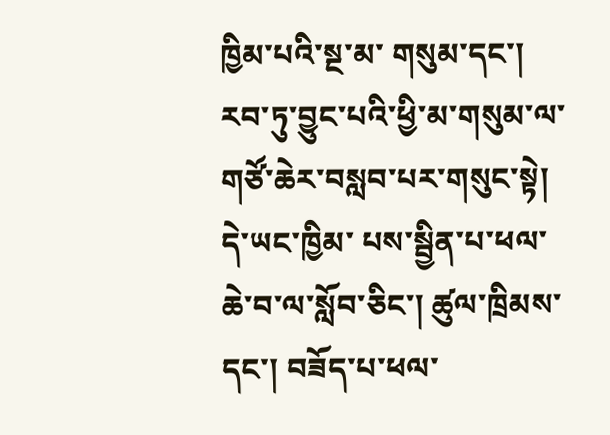ཁྱིམ་པའི་སྔ་མ་ གསུམ་དང་། རབ་ཏུ་བྱུང་པའི་ཕྱི་མ་གསུམ་ལ་གཙོ་ཆེར་བསླབ་པར་གསུང་སྟེ། དེ་ཡང་ཁྱིམ་ པས་སྦྱིན་པ་ཕལ་ཆེ་བ་ལ་སློབ་ཅིང་། ཚུལ་ཁྲིམས་དང་། བཟོད་པ་ཕལ་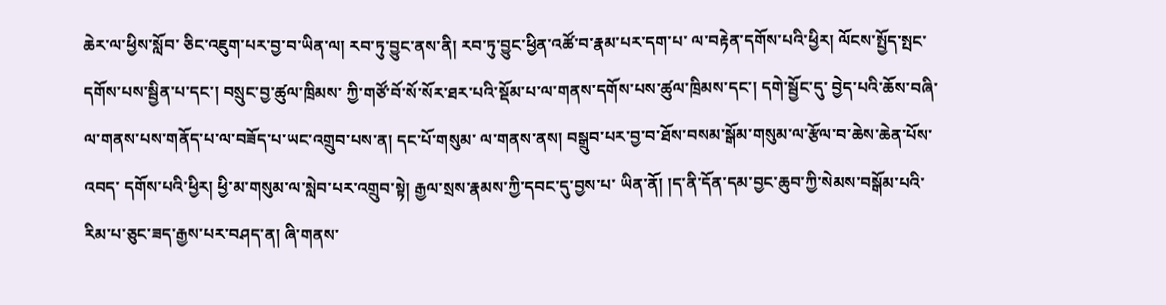ཆེར་ལ་ཕྱིས་སློབ་ ཅིང་འཇུག་པར་བྱ་བ་ཡིན་ལ། རབ་ཏུ་བྱུང་ནས་ནི། རབ་ཏུ་བྱུང་ཕྱིན་འཚོ་བ་རྣམ་པར་དག་པ་ ལ་བརྟེན་དགོས་པའི་ཕྱིར། ལོངས་སྤྱོད་སྤང་དགོས་པས་སྦྱིན་པ་དང་། བསྲུང་བྱ་ཚུལ་ཁྲིམས་ ཀྱི་གཙོ་བོ་སོ་སོར་ཐར་པའི་སྡོམ་པ་ལ་གནས་དགོས་པས་ཚུལ་ཁྲིམས་དང་། དགེ་སྦྱོང་དུ་ བྱེད་པའི་ཆོས་བཞི་ལ་གནས་པས་གནོད་པ་ལ་བཟོད་པ་ཡང་འགྲུབ་པས་ན། དང་པོ་གསུམ་ ལ་གནས་ནས། བསྒྲུབ་པར་བྱ་བ་ཐོས་བསམ་སྒོམ་གསུམ་ལ་རྩོལ་བ་ཆེས་ཆེན་པོས་འབད་ དགོས་པའི་ཕྱིར། ཕྱི་མ་གསུམ་ལ་སླེབ་པར་འགྲུབ་སྟེ། རྒྱལ་སྲས་རྣམས་ཀྱི་དབང་དུ་བྱས་པ་ ཡིན་ནོ། །ད་ནི་དོན་དམ་བྱང་ཆུབ་ཀྱི་སེམས་བསྒོམ་པའི་རིམ་པ་ཅུང་ཟད་རྒྱས་པར་བཤད་ན། ཞི་གནས་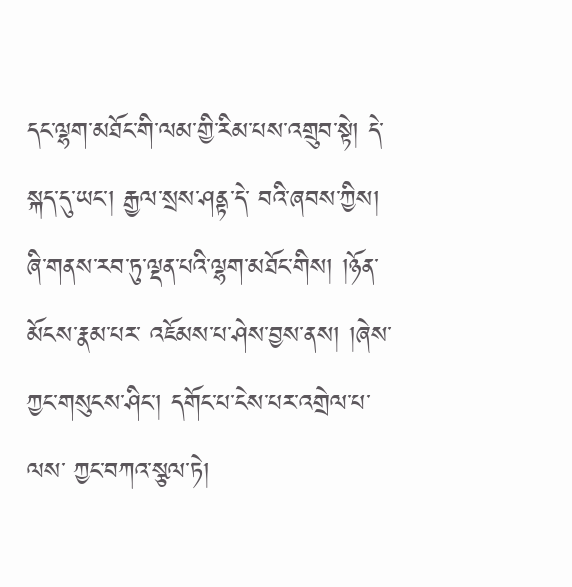དང་ལྷག་མཐོང་གི་ལམ་གྱི་རིམ་པས་འགྲུབ་སྟེ། དེ་སྐད་དུ་ཡང་། རྒྱལ་སྲས་ཤནྟ་དེ་ བའི་ཞབས་ཀྱིས། ཞི་གནས་རབ་ཏུ་ལྡན་པའི་ལྷག་མཐོང་གིས། །ཉོན་མོངས་རྣམ་པར་ འཇོམས་པ་ཤེས་བྱས་ནས། །ཞེས་ཀྱང་གསུངས་ཤིང་། དགོང་པ་ངེས་པར་འགྲེལ་པ་ལས་ ཀྱང་བཀའ་སྩལ་ཏེ།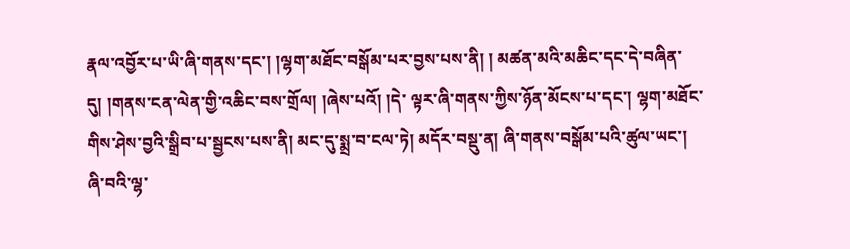རྣལ་འབྱོར་པ་ཡི་ཞི་གནས་དང་། །ལྷག་མཐོང་བསྒོམ་པར་བྱས་པས་ནི། ། མཚན་མའི་མཆིང་དང་དེ་བཞིན་དུ། །གནས་ངན་ལེན་གྱི་འཆིང་བས་གྲོལ། །ཞེས་པའོ། །དེ་ ལྟར་ཞི་གནས་ཀྱིས་ཉོན་མོངས་པ་དང་། ལྷག་མཐོང་གིས་ཤེས་བྱའི་སྒྲིབ་པ་སྦྱངས་པས་ནི། མང་དུ་སྨྲ་བ་ངལ་ཏེ། མདོར་བསྡུ་ན། ཞི་གནས་བསྒོམ་པའི་ཚུལ་ཡང་། ཞི་བའི་ལྷ་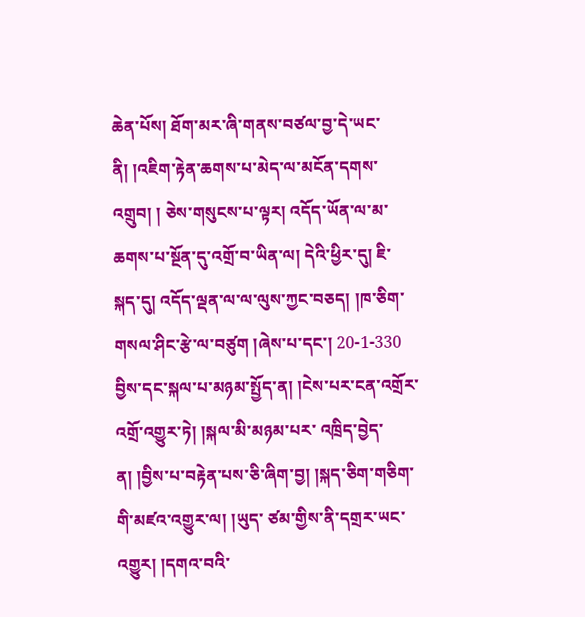ཆེན་པོས། ཐོག་མར་ཞི་གནས་བཙལ་བྱ་དེ་ཡང་ནི། །འཇིག་རྟེན་ཆགས་པ་མེད་ལ་མངོན་དགས་འགྲུབ། ། ཅེས་གསུངས་པ་ལྟར། འདོད་ཡོན་ལ་མ་ཆགས་པ་སྔོན་དུ་འགྲོ་བ་ཡིན་ལ། དེའི་ཕྱིར་དུ། ཇི་ སྐད་དུ། འདོད་ལྡན་ལ་ལ་ལུས་ཀྱང་བཅད། །ཁ་ཅིག་གསལ་ཤིང་རྩེ་ལ་བཙུག །ཞེས་པ་དང་། 20-1-330 བྱིས་དང་སྐལ་པ་མཉམ་སྤྱོད་ན། །ངེས་པར་ངན་འགྲོར་འགྲོ་འགྱུར་ཏེ། །སྐལ་མི་མཉམ་པར་ འཁྲིད་བྱེད་ན། །བྱིས་པ་བརྟེན་པས་ཅི་ཞིག་བྱ། །སྐད་ཅིག་གཅིག་གི་མཛའ་འགྱུར་ལ། །ཡུད་ ཙམ་གྱིས་ནི་དགྲར་ཡང་འགྱུར། །དགའ་བའི་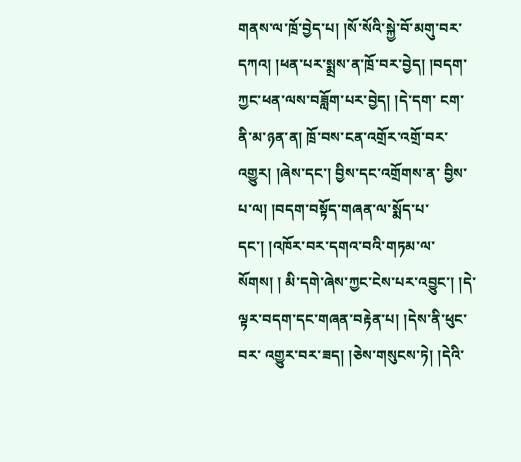གནས་ལ་ཁྲོ་བྱེད་པ། །སོ་སོའི་སྐྱེ་བོ་མགུ་བར་ དཀའ། །ཕན་པར་སྨྲས་ན་ཁྲོ་བར་བྱེད། །བདག་ཀྱང་ཕན་ལས་བཟློག་པར་བྱེད། །དེ་དག་ ངག་ནི་མ་ཉན་ན། ཁྲོ་བས་ངན་འགྲོར་འགྲོ་བར་འགྱུར། །ཞེས་དང་། བྱིས་དང་འགྲོགས་ན་ བྱིས་པ་ལ། །བདག་བསྟོད་གཞན་ལ་སྨོད་པ་དང་། །འཁོར་བར་དགའ་བའི་གཏམ་ལ་སོགས། ། མི་དགེ་ཞེས་ཀྱང་ངེས་པར་འབྱུང་། །དེ་ལྟར་བདག་དང་གཞན་བརྟེན་པ། །དེས་ནི་ཕུང་བར་ འགྱུར་བར་ཟད། །ཅེས་གསུངས་ཏེ། །དེའི་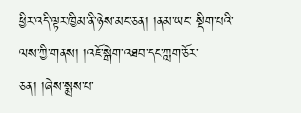ཕྱིར་འདི་ལྟར་ཁྱིམ་ནི་ཉེས་མང་ཅན། །ནམ་ཡང་ སྡིག་པའི་ལས་ཀྱི་གནས། །འཇོ་སྒེག་འཐབ་དང་ཀླག་ཅོར་ཅན། །ཞེས་སྨྲས་པ་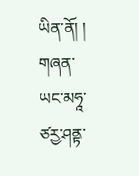ཡིན་ནོ། ། གཞན་ཡང་མཧཱ་ཙརྱ་ཤནྟ་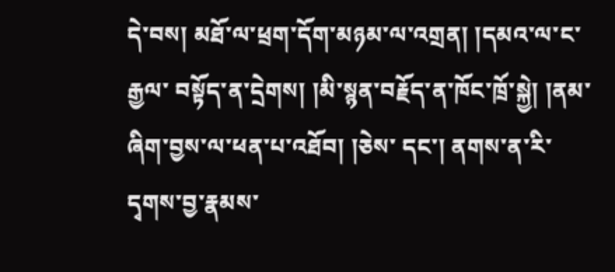དེ་བས། མཐོ་ལ་ཕྲག་དོག་མཉམ་ལ་འགྲན། །དམའ་ལ་ང་རྒྱལ་ བསྟོད་ན་དྲེགས། །མི་སྙན་བརྗོད་ན་ཁོང་ཁྲོ་སྐྱེ། །ནམ་ཞིག་བྱས་ལ་ཕན་པ་འཐོབ། །ཅེས་ དང་། ནགས་ན་རི་དྭགས་བྱ་རྣམས་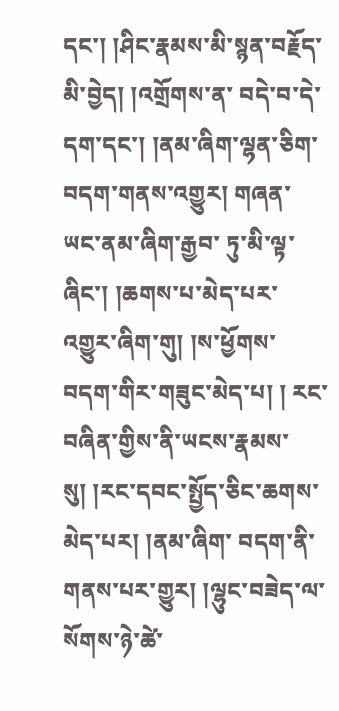དང་། །ཤིང་རྣམས་མི་སྙན་བརྗོད་མི་བྱེད། །འགྲོགས་ན་ བདེ་བ་དེ་དག་དང་། །ནམ་ཞིག་ལྷན་ཅིག་བདག་གནས་འགྱུར། གཞན་ཡང་ནམ་ཞིག་རྒྱབ་ ཏུ་མི་ལྟ་ཞིང་། །ཆགས་པ་མེད་པར་འགྱུར་ཞིག་གུ། །ས་ཕྱོགས་བདག་གིར་གཟུང་མེད་པ། ། རང་བཞིན་གྱིས་ནི་ཡངས་རྣམས་སུ། །རང་དབང་སྤྱོད་ཅིང་ཆགས་མེད་པར། །ནམ་ཞིག་ བདག་ནི་གནས་པར་གྱུར། །ལྷུང་བཟེད་ལ་སོགས་ཉེ་ཚེ་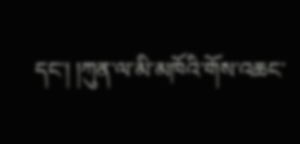དང་། །ཀུན་ལ་མི་མཁོའི་གོས་འཆང་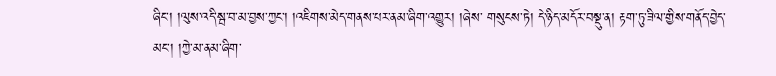ཞིང་། །ལུས་འདི་སྦ་བ་མ་བྱས་ཀྱང་། །འཇིགས་མེད་གནས་པར་ནམ་ཞིག་འགྱུར། །ཞེས་ གསུངས་ཏེ། དེ་ཉིད་མདོར་བསྡུ་ན། རྟག་ཏུ་ཟིལ་གྱིས་གནོད་བྱེད་མང་། །ཀྱེ་མ་ནམ་ཞིག་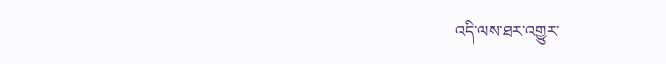འདི་ལས་ཐར་འགྱུར་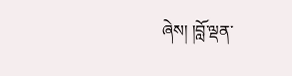ཞེས། །བློ་ལྡན་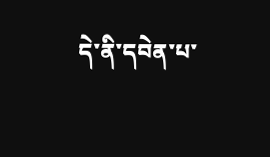དེ་ནི་དབེན་པ་